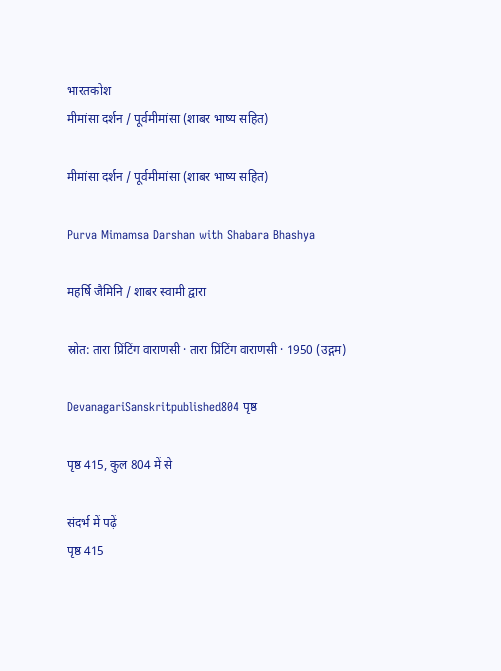भारतकोश
मीमांसा दर्शन / पूर्वमीमांसा (शाबर भाष्य सहित)

मीमांसा दर्शन / पूर्वमीमांसा (शाबर भाष्य सहित)

Purva Mimamsa Darshan with Shabara Bhashya

महर्षि जैमिनि / शाबर स्वामी द्वारा

स्रोत: तारा प्रिंटिंग वाराणसी · तारा प्रिंटिंग वाराणसी · 1950 (उद्गम)

DevanagariSanskritpublished804 पृष्ठ

पृष्ठ 415, कुल 804 में से

संदर्भ में पढ़ें
पृष्ठ 415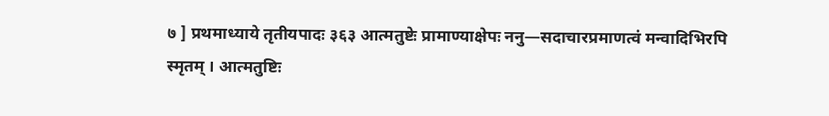७ ] प्रथमाध्याये तृतीयपादः ३६३ आत्मतुष्टेः प्रामाण्याक्षेपः ननु—सदाचारप्रमाणत्वं मन्वादिभिरपि स्मृतम् । आत्मतुष्टिः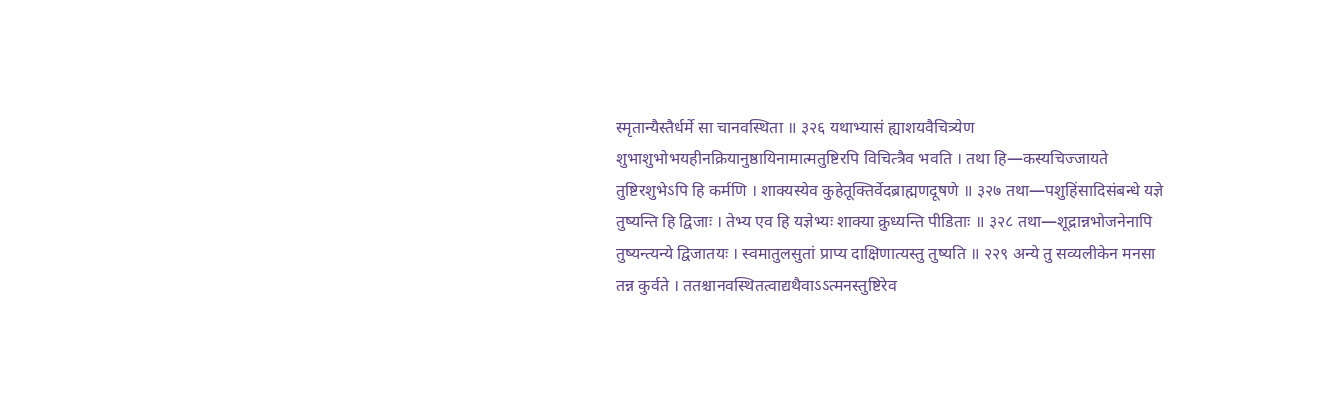स्मृतान्यैस्तैर्धर्मे सा चानवस्थिता ॥ ३२६ यथाभ्यासं ह्याशयवैचित्र्येण शुभाशुभोभयहीनक्रियानुष्ठायिनामात्मतुष्टिरपि विचित्त्रैव भवति । तथा हि—कस्यचिज्जायते तुष्टिरशुभेऽपि हि कर्मणि । शाक्यस्येव कुहेतूक्तिर्वेदब्राह्मणदूषणे ॥ ३२७ तथा—पशुहिंसादिसंबन्धे यज्ञे तुष्यन्ति हि द्विजाः । तेभ्य एव हि यज्ञेभ्यः शाक्या क्रुध्यन्ति पीडिताः ॥ ३२८ तथा—शूद्रान्नभोजनेनापि तुष्यन्त्यन्ये द्विजातयः । स्वमातुलसुतां प्राप्य दाक्षिणात्यस्तु तुष्यति ॥ २२९ अन्ये तु सव्यलीकेन मनसा तन्न कुर्वते । ततश्चानवस्थितत्वाद्यथैवाऽऽत्मनस्तुष्टिरेव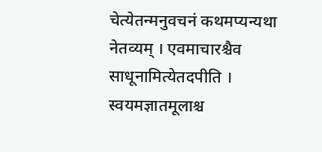चेत्येतन्मनुवचनं कथमप्यन्यथा नेतव्यम् । एवमाचारश्चैव साधूनामित्येतदपीति । स्वयमज्ञातमूलाश्च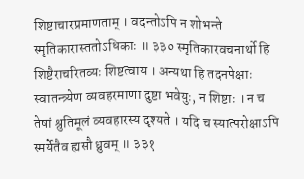शिष्टाचारप्रमाणताम् । वदन्तोऽपि न शोभन्ते स्मृतिकारास्ततोऽधिकाः ॥ ३३० स्मृतिकारवचनार्थो हि शिष्टैराचरितव्यः शिष्टत्वाय । अन्यथा हि तदनपेक्षाः स्वातन्त्र्येण व्यवहरमाणा दुष्टा भवेयुः, न शिष्टाः । न च तेषां श्रुतिमूलं व्यवहारस्य दृश्यते । यदि च स्यात्परोक्षाऽपि स्मर्येतैव ह्यसौ ध्रुवम् ॥ ३३१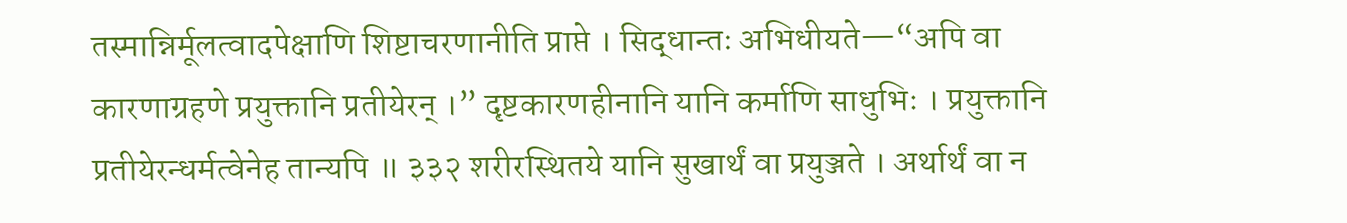तस्मान्निर्मूलत्वादपेक्षाणि शिष्टाचरणानीति प्राप्ते । सिद्धान्तः अभिधीयते—“अपि वा कारणाग्रहणे प्रयुक्तानि प्रतीयेरन् ।” दृष्टकारणहीनानि यानि कर्माणि साधुभिः । प्रयुक्तानि प्रतीयेरन्धर्मत्वेनेह तान्यपि ॥ ३३२ शरीरस्थितये यानि सुखार्थं वा प्रयुञ्जते । अर्थार्थं वा न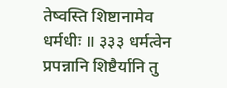तेष्वस्ति शिष्टानामेव धर्मधीः ॥ ३३३ धर्मत्वेन प्रपन्नानि शिष्टैर्यानि तु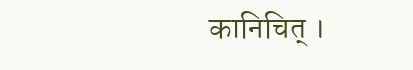कानिचित् ।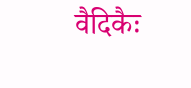वैदिकैः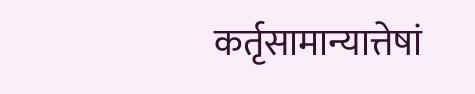कर्तृसामान्यात्तेषां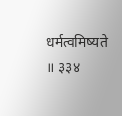धर्मत्वमिष्यते ॥ ३३४